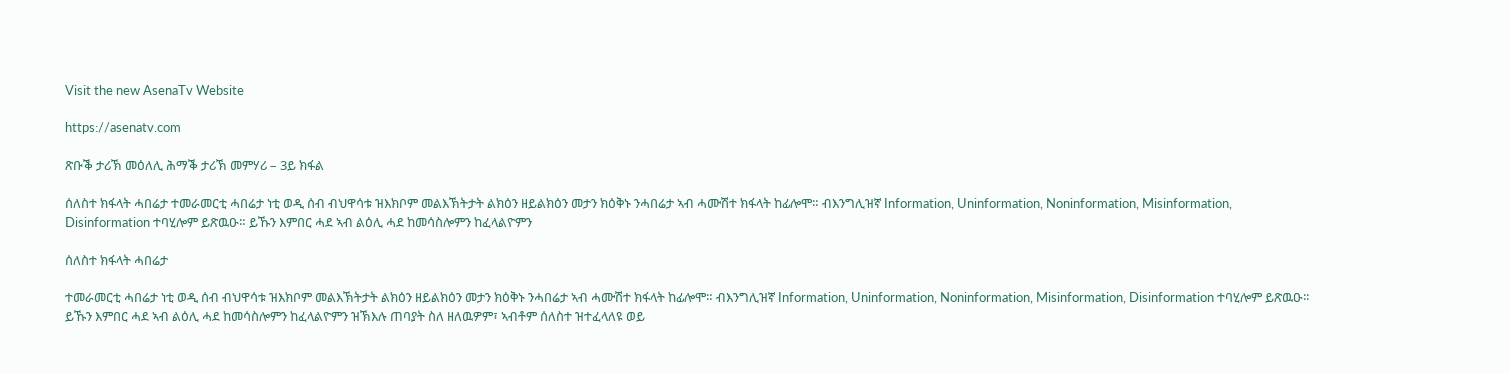Visit the new AsenaTv Website

https://asenatv.com

ጽቡቕ ታሪኽ መዕለሊ ሕማቕ ታሪኽ መምሃሪ – 3ይ ክፋል

ሰለስተ ክፋላት ሓበሬታ ተመራመርቲ ሓበሬታ ነቲ ወዲ ሰብ ብህዋሳቱ ዝእክቦም መልእኽትታት ልክዕን ዘይልክዕን መታን ክዕቅኑ ንሓበሬታ ኣብ ሓሙሽተ ክፋላት ከፊሎሞ። ብእንግሊዝኛ Information, Uninformation, Noninformation, Misinformation, Disinformation ተባሂሎም ይጽዉዑ። ይኹን እምበር ሓደ ኣብ ልዕሊ ሓደ ከመሳስሎምን ከፈላልዮምን

ሰለስተ ክፋላት ሓበሬታ

ተመራመርቲ ሓበሬታ ነቲ ወዲ ሰብ ብህዋሳቱ ዝእክቦም መልእኽትታት ልክዕን ዘይልክዕን መታን ክዕቅኑ ንሓበሬታ ኣብ ሓሙሽተ ክፋላት ከፊሎሞ። ብእንግሊዝኛ Information, Uninformation, Noninformation, Misinformation, Disinformation ተባሂሎም ይጽዉዑ። ይኹን እምበር ሓደ ኣብ ልዕሊ ሓደ ከመሳስሎምን ከፈላልዮምን ዝኽእሉ ጠባያት ስለ ዘለዉዎም፣ ኣብቶም ሰለስተ ዝተፈላለዩ ወይ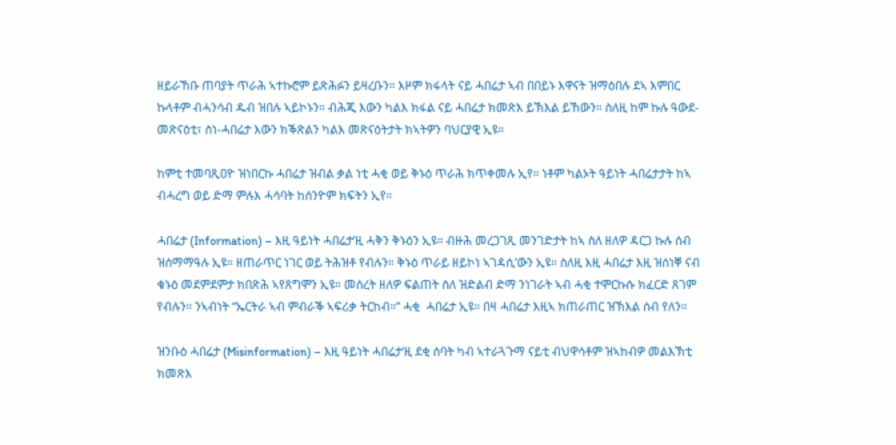ዘይራኸቡ ጠባያት ጥራሕ ኣተኩሮም ይጽሕፉን ይዛረቡን። እዞም ክፋላት ናይ ሓበሬታ ኣብ በበይኑ እዋናት ዝማዕበሉ ደኣ እምበር ኩላቶም ብሓንሳብ ዱብ ዝበሉ ኣይኮኑን። ብሕጂ እውን ካልእ ክፋል ናይ ሓበሬታ ክመጽእ ይኽእል ይኸውን። ስለዚ ከም ኩሉ ዓውደ-መጽናዕቲ፣ ስነ-ሓበሬታ እውን ክቕጽልን ካልእ መጽናዕትታት ክኣትዎን ባህርያዊ ኢዩ።

ከምቲ ተመባጺዐዮ ዝነበርኩ ሓበሬታ ዝብል ቃል ነቲ ሓቂ ወይ ቅኑዕ ጥራሕ ክጥቀመሉ ኢየ። ነቶም ካልኦት ዓይነት ሓበሬታታት ከኣ ብሓረግ ወይ ድማ ምሉእ ሓሳባት ከሰንዮም ክፍትን ኢየ።

ሓበሬታ (Information) – እዚ ዓይነት ሓበሬታ’ዚ ሓቅን ቅኑዕን ኢዩ። ብዙሕ መረጋገጺ መንገድታት ከኣ ስለ ዘለዎ ዳርጋ ኩሉ ሰብ ዝሰማማዓሉ ኢዩ። ዘጠራጥር ነገር ወይ ትሕዝቶ የብሉን። ቅኑዕ ጥራይ ዘይኮነ ኣገዳሲ’ውን ኢዩ። ስለዚ እዚ ሓበሬታ እዚ ዝሰነቐ ናብ ቁኑዕ መደምደምታ ክበጽሕ ኣየጸግሞን ኢዩ። መሰረት ዘለዎ ፍልጠት ስለ ዝድልብ ድማ ንነገራት ኣብ ሓቂ ተሞርኩሱ ክፈርድ ጸገም የብሉን። ንኣብነት “ኤርትራ ኣብ ምብራቕ ኣፍሪቃ ትርከብ።” ሓቂ  ሓበሬታ ኢዩ። በዛ ሓበሬታ እዚኣ ክጠራጠር ዝኽእል ሰብ የለን።

ዝንቡዕ ሓበሬታ (Misinformation) – እዚ ዓይነት ሓበሬታ’ዚ ደቂ ሰባት ካብ ኣተራጓጉማ ናይቲ ብህዋሳቶም ዝኣከብዎ መልእኽቲ ክመጽእ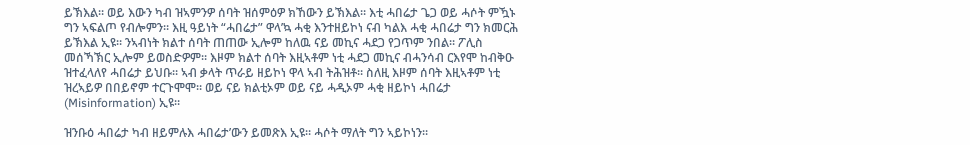ይኽእል። ወይ እውን ካብ ዝኣምንዎ ሰባት ዝሰምዕዎ ክኸውን ይኽእል። እቲ ሓበሬታ ጌጋ ወይ ሓሶት ምዃኑ ግን ኣፍልጦ የብሎምን። እዚ ዓይነት “ሓበሬታ” ዋላ’ኳ ሓቂ እንተዘይኮነ ናብ ካልእ ሓቂ ሓበሬታ ግን ክመርሕ ይኽእል ኢዩ። ንኣብነት ክልተ ሰባት ጠጠው ኢሎም ከለዉ ናይ መኪና ሓደጋ የጋጥም ንበል። ፖሊስ መሰኻኽር ኢሎም ይወስድዎም። እዞም ክልተ ሰባት እዚኣቶም ነቲ ሓደጋ መኪና ብሓንሳብ ርእየሞ ከብቅዑ ዝተፈላለየ ሓበሬታ ይህቡ። ኣብ ቃላት ጥራይ ዘይኮነ ዋላ ኣብ ትሕዝቶ። ስለዚ እዞም ሰባት እዚኣቶም ነቲ ዝረኣይዎ በበይኖም ተርጉሞሞ። ወይ ናይ ክልቲኦም ወይ ናይ ሓዲኦም ሓቂ ዘይኮነ ሓበሬታ (Misinformation) ኢዩ።

ዝንቡዕ ሓበሬታ ካብ ዘይምሉእ ሓበሬታ’ውን ይመጽእ ኢዩ። ሓሶት ማለት ግን ኣይኮነን።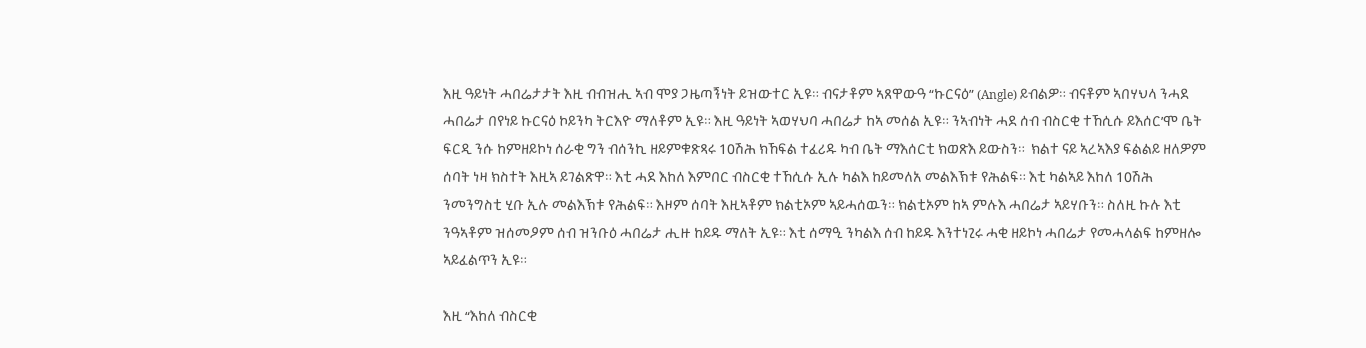እዚ ዓይነት ሓበሬታታት እዚ ብብዝሒ ኣብ ሞያ ጋዜጣኝነት ይዝውተር ኢዩ። ብናታቶም ኣጸዋውዓ “ኩርናዕ” (Angle) ይብልዎ። ብናቶም ኣበሃህላ ንሓደ ሓበሬታ በየነይ ኩርናዕ ኮይንካ ትርእዮ ማለቶም ኢዩ። እዚ ዓይነት ኣወሃህባ ሓበሬታ ከኣ መሰል ኢዩ። ንኣብነት ሓደ ሰብ ብስርቂ ተኸሲሱ ይእሰር’ሞ ቤት ፍርዲ ንሱ ከምዘይኮነ ሰራቂ ግን ብሰንኪ ዘይምቁጽጻሩ 10ሽሕ ክኸፍል ተፈሪዱ ካብ ቤት ማእሰርቲ ክወጽእ ይውስን።  ክልተ ናይ ኣረኣእያ ፍልልይ ዘለዎም ሰባት ነዛ ክስተት እዚኣ ይገልጽዋ። እቲ ሓደ እከለ እምበር ብስርቂ ተኸሲሱ ኢሉ ካልእ ከይመለአ መልእኽቱ የሕልፍ። እቲ ካልኣይ እከለ 10ሽሕ ንመንግስቲ ሂቡ ኢሉ መልእኽቱ የሕልፍ። እዞም ሰባት እዚኣቶም ክልቲኦም ኣይሓሰዉን። ክልቲኦም ከኣ ምሉእ ሓበሬታ ኣይሃቡን። ስለዚ ኩሉ እቲ ንዓኣቶም ዝሰመዖም ሰብ ዝንቡዕ ሓበሬታ ሒዙ ከይዱ ማለት ኢዩ። እቲ ሰማዒ ንካልእ ሰብ ከይዱ እንተነጊሩ ሓቂ ዘይኮነ ሓበሬታ የመሓላልፍ ከምዘሎ ኣይፈልጥን ኢዩ።

እዚ “እከለ ብስርቂ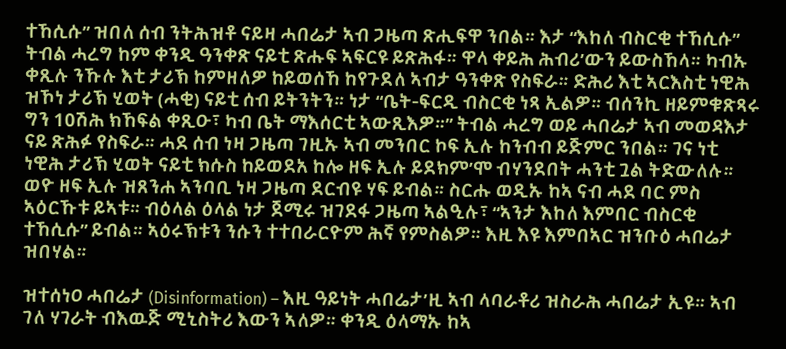ተኸሲሱ” ዝበለ ሰብ ንትሕዝቶ ናይዛ ሓበሬታ ኣብ ጋዜጣ ጽሒፍዋ ንበል። እታ “እከለ ብስርቂ ተኸሲሱ” ትብል ሓረግ ከም ቀንዲ ዓንቀጽ ናይቲ ጽሑፍ ኣፍርዩ ይጽሕፋ። ዋላ ቀይሕ ሕብሪ’ውን ይውስኸላ። ካብኡ ቀጺሉ ንኹሉ እቲ ታሪኽ ከምዘለዎ ከይወሰኸ ከየጉደለ ኣብታ ዓንቀጽ የስፍራ። ድሕሪ እቲ ኣርእስቲ ነዊሕ ዝኾነ ታሪኽ ሂወት (ሓቂ) ናይቲ ሰብ ይትንትን። ነታ “ቤት-ፍርዲ ብስርቂ ነጻ ኢልዎ። ብሰንኪ ዘይምቁጽጻሩ ግን 10ሽሕ ክኸፍል ቀጺዑ፣ ካብ ቤት ማእሰርቲ ኣውጺእዎ።” ትብል ሓረግ ወይ ሓበሬታ ኣብ መወዳእታ ናይ ጽሕፉ የስፍራ። ሓደ ሰብ ነዛ ጋዜጣ ገዚኡ ኣብ መንበር ኮፍ ኢሉ ከንብብ ይጅምር ንበል። ገና ነቲ ነዊሕ ታሪኽ ሂወት ናይቲ ክሱስ ከይወደአ ከሎ ዘፍ ኢሉ ይደክም’ሞ ብሃንደበት ሓንቲ ጓል ትድውለሉ። ወዮ ዘፍ ኢሉ ዝጸንሐ ኣንባቢ ነዛ ጋዜጣ ደርብዩ ሃፍ ይብል። ስርሑ ወዲኡ ከኣ ናብ ሓደ ባር ምስ ኣዕርኹቱ ይኣቱ። ብዕላል ዕላል ነታ ጀሚሩ ዝገደፋ ጋዜጣ ኣልዒሉ፣ “ኣንታ እከለ እምበር ብስርቂ ተኸሲሱ” ይብል። ኣዕሩኽቱን ንሱን ተተበራርዮም ሕኛ የምስልዎ። እዚ እዩ እምበኣር ዝንቡዕ ሓበሬታ ዝበሃል።

ዝተሰነዐ ሓበሬታ (Disinformation) – እዚ ዓይነት ሓበሬታ’ዚ ኣብ ላባራቶሪ ዝስራሕ ሓበሬታ ኢዩ። ኣብ ገለ ሃገራት ብእዉጅ ሚኒስትሪ እውን ኣለዎ። ቀንዲ ዕላማኡ ከኣ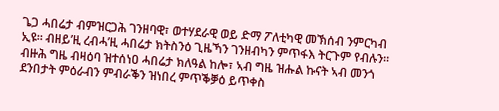ጌጋ ሓበሬታ ብምዝርጋሕ ገንዘባዊ፣ ወተሃደራዊ ወይ ድማ ፖለቲካዊ መኽሰብ ንምርካብ ኢዩ። ብዘይ’ዚ ረብሓ’ዚ ሓበሬታ ክትስንዕ ጊዜኻን ገንዘብካን ምጥፋእ ትርጉም የብሉን። ብዙሕ ግዜ ብዛዕባ ዝተሰነዐ ሓበሬታ ክለዓል ከሎ፣ ኣብ ግዜ ዝሑል ኩናት ኣብ መንጎ ደንበታት ምዕራብን ምብራቕን ዝነበረ ምጥቕቓዕ ይጥቀስ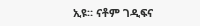ኢዩ። ናቶም ገዲፍና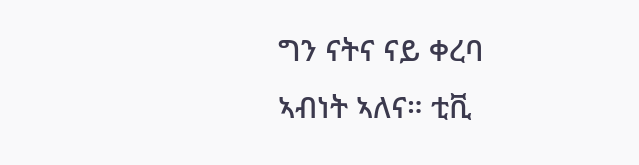ግን ናትና ናይ ቀረባ ኣብነት ኣለና። ቲቪ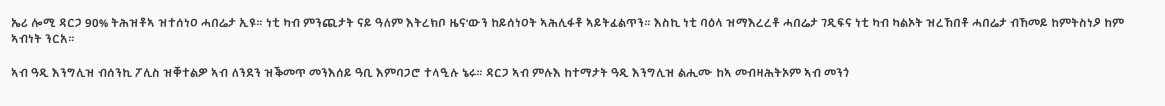ኤሪ ሎሚ ዳርጋ 90% ትሕዝቶኣ ዝተሰነዐ ሓበሬታ ኢዩ። ነቲ ካብ ምንጪታት ናይ ዓለም እትረክቦ ዜና’ውን ከይሰነዐት ኣሕሊፋቶ ኣይትፈልጥን። እስኪ ነቲ ባዕላ ዝማእረረቶ ሓበሬታ ገዲፍና ነቲ ካብ ካልኦት ዝረኸበቶ ሓበሬታ ብኸመይ ከምትስነዖ ከም ኣብነት ንርአ።

ኣብ ዓዲ እንግሊዝ ብሰንኪ ፖሊስ ዝቐተልዎ ኣብ ለንደን ዝቕመጥ መንእሰይ ዓቢ እምባጋሮ ተላዒሉ ኔሩ። ዳርጋ ኣብ ምሉእ ከተማታት ዓዲ እንግሊዝ ልሒሙ ከኣ መብዛሕትኦም ኣብ መንጎ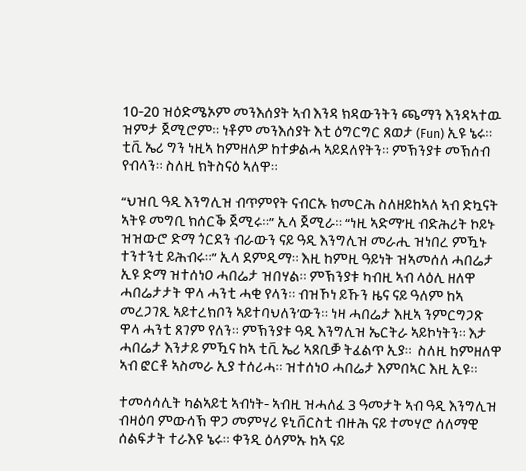10-20 ዝዕድሜኦም መንእሰያት ኣብ እንዳ ክዳውንትን ጫማን እንዳኣተዉ ዝምታ ጀሚሮም። ነቶም መንእሰያት እቲ ዕግርግር ጸወታ (Fun) ኢዩ ኔሩ። ቲቪ ኤሪ ግን ነዚኣ ከምዘለዎ ከተቃልሓ ኣይደለየትን። ምኽንያቱ መኽሰብ የብላን። ስለዚ ክትስናዕ ኣለዋ።

“ህዝቢ ዓዲ እንግሊዝ ብጥምየት ናብርኡ ክመርሕ ስለዘይከኣለ ኣብ ድኳናት ኣትዩ መግቢ ክሰርቕ ጀሚሩ።” ኢላ ጀሚራ። “ነዚ ኣድማ’ዚ ብድሕሪት ኮይኑ ዝዝውሮ ድማ ጎርደን ብራውን ናይ ዓዲ እንግሊዝ መራሒ ዝነበረ ምዃኑ ተንተንቲ ይሕብሩ።” ኢላ ደምዲማ። እዚ ከምዚ ዓይነት ዝኣመሰለ ሓበሬታ ኢዩ ድማ ዝተሰነዐ ሓበሬታ ዝበሃል። ምኽንያቱ ካብዚ ኣብ ላዕሊ ዘለዋ ሓበሬታታት ዋላ ሓንቲ ሓቂ የላን። ብዝኾነ ይኹን ዜና ናይ ዓለም ከኣ መረጋገጺ ኣይተረክቦን ኣይተባህለን’ውን። ነዛ ሓበሬታ እዚኣ ንምርግጋጽ ዋላ ሓንቲ ጸገም የለን። ምኽንያቱ ዓዲ እንግሊዝ ኤርትራ ኣይኮነትን። እታ ሓበሬታ እንታይ ምዃና ከኣ ቲቪ ኤሪ ኣጸቢቓ ትፈልጥ ኢያ።  ስለዚ ከምዘለዋ ኣብ ፎርቶ ኣስመራ ኢያ ተሰሪሓ። ዝተሰነዐ ሓበሬታ እምበኣር እዚ ኢዩ።

ተመሳሳሊት ካልኣይቲ ኣብነት- ኣብዚ ዝሓለፈ 3 ዓመታት ኣብ ዓዲ እንግሊዝ ብዛዕባ ምውሳኽ ዋጋ መምሃሪ ዩኒቨርስቲ ብዙሕ ናይ ተመሃሮ ሰለማዊ ሰልፍታት ተራእዩ ኔሩ። ቀንዲ ዕላምኡ ከኣ ናይ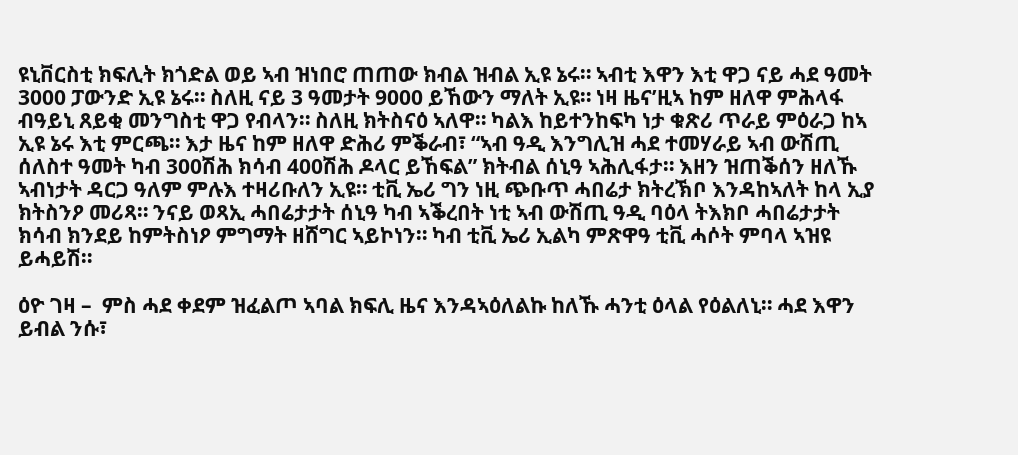ዩኒቨርስቲ ክፍሊት ክጎድል ወይ ኣብ ዝነበሮ ጠጠው ክብል ዝብል ኢዩ ኔሩ። ኣብቲ እዋን እቲ ዋጋ ናይ ሓደ ዓመት 3000 ፓውንድ ኢዩ ኔሩ። ስለዚ ናይ 3 ዓመታት 9000 ይኸውን ማለት ኢዩ። ነዛ ዜና’ዚኣ ከም ዘለዋ ምሕላፋ ብዓይኒ ጸይቂ መንግስቲ ዋጋ የብላን። ስለዚ ክትስናዕ ኣለዋ። ካልእ ከይተንከፍካ ነታ ቁጽሪ ጥራይ ምዕራጋ ከኣ ኢዩ ኔሩ እቲ ምርጫ። እታ ዜና ከም ዘለዋ ድሕሪ ምቕራብ፣ “ኣብ ዓዲ እንግሊዝ ሓደ ተመሃራይ ኣብ ውሽጢ ሰለስተ ዓመት ካብ 300ሽሕ ክሳብ 400ሽሕ ዶላር ይኸፍል” ክትብል ሰኒዓ ኣሕሊፋታ። እዘን ዝጠቕሰን ዘለኹ ኣብነታት ዳርጋ ዓለም ምሉእ ተዛሪቡለን ኢዩ። ቲቪ ኤሪ ግን ነዚ ጭቡጥ ሓበሬታ ክትረኽቦ እንዳከኣለት ከላ ኢያ ክትስንዖ መሪጻ። ንናይ ወጻኢ ሓበሬታታት ሰኒዓ ካብ ኣቕረበት ነቲ ኣብ ውሽጢ ዓዲ ባዕላ ትእክቦ ሓበሬታታት ክሳብ ክንደይ ከምትስነዖ ምግማት ዘሸግር ኣይኮነን። ካብ ቲቪ ኤሪ ኢልካ ምጽዋዓ ቲቪ ሓሶት ምባላ ኣዝዩ ይሓይሽ።

ዕዮ ገዛ –  ምስ ሓደ ቀደም ዝፈልጦ ኣባል ክፍሊ ዜና እንዳኣዕለልኩ ከለኹ ሓንቲ ዕላል የዕልለኒ። ሓደ እዋን ይብል ንሱ፣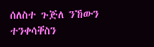ሰለስተ ጉጅለ ንኸውን ተንቀሳቐስን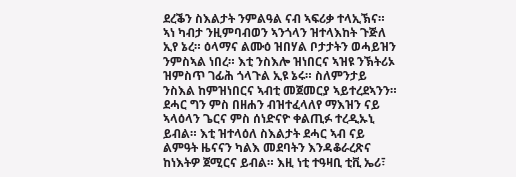ደረቕን ስእልታት ንምልዓል ናብ ኣፍሪቃ ተላኢኽና። ኣነ ካብታ ንዚምባብወን ኣንጎላን ዝተላእከት ጉጅለ ኢየ ኔረ። ዕላማና ልሙዕ ዝበሃል ቦታታትን ወሓይዝን ንምስኣል ነበረ። እቲ ንስእሎ ዝነበርና ኣዝዩ ንኽትሪኦ ዝምስጥ ገፊሕ ጎላጉል ኢዩ ኔሩ። ስለምንታይ ንስእል ከምዝነበርና ኣብቲ መጀመርያ ኣይተረደኣንን። ደሓር ግን ምስ በዘሐን ብዝተፈላለየ ማእዝን ናይ ኣላዕላን ጌርና ምስ ሰነድናዮ ቀልጢፉ ተረዲኡኒ ይብል። እቲ ዝተላዕለ ስእልታት ደሓር ኣብ ናይ ልምዓት ዜናናን ካልእ መደባትን እንዳቆራረጽና ከነእትዎ ጀሚርና ይብል። እዚ ነቲ ተዓዛቢ ቲቪ ኤሪ፣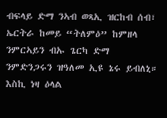ብፍላይ ድማ ንኣብ ወጻኢ ዝርከብ ሰብ፣ ኤርትራ ከመይ “ትለምዕ” ከምዘላ ንምርኣይን ብኡ ጌርካ ድማ ንምድንጋሩን ዝዓለመ ኢዩ ኔሩ ይብለኒ። እስኪ ነዛ ዕላል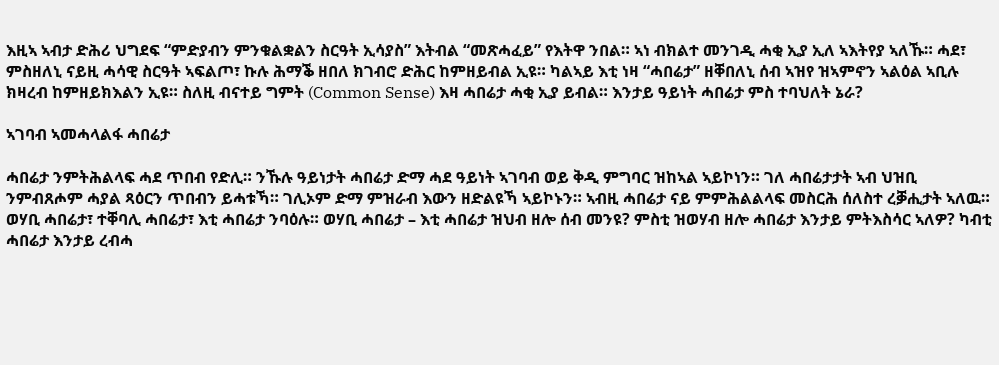እዚኣ ኣብታ ድሕሪ ህግደፍ “ምድያብን ምንቁልቋልን ስርዓት ኢሳያስ” እትብል “መጽሓፈይ” የእትዋ ንበል። ኣነ ብክልተ መንገዲ ሓቂ ኢያ ኢለ ኣእትየያ ኣለኹ። ሓደ፣ ምስዘለኒ ናይዚ ሓሳዊ ስርዓት ኣፍልጦ፣ ኩሉ ሕማቕ ዘበለ ክገብሮ ድሕር ከምዘይብል ኢዩ። ካልኣይ እቲ ነዛ “ሓበሬታ” ዘቐበለኒ ሰብ ኣዝየ ዝኣምኖን ኣልዕል ኣቢሉ ክዛረብ ከምዘይክእልን ኢዩ። ስለዚ ብናተይ ግምት (Common Sense) እዛ ሓበሬታ ሓቂ ኢያ ይብል። እንታይ ዓይነት ሓበሬታ ምስ ተባህለት ኔራ?

ኣገባብ ኣመሓላልፋ ሓበሬታ

ሓበሬታ ንምትሕልላፍ ሓደ ጥበብ የድሊ። ንኹሉ ዓይነታት ሓበሬታ ድማ ሓደ ዓይነት ኣገባብ ወይ ቅዲ ምግባር ዝከኣል ኣይኮነን። ገለ ሓበሬታታት ኣብ ህዝቢ ንምብጸሖም ሓያል ጻዕርን ጥበብን ይሓቱኻ። ገሊኦም ድማ ምዝራብ እውን ዘድልዩኻ ኣይኮኑን። ኣብዚ ሓበሬታ ናይ ምምሕልልላፍ መስርሕ ሰለስተ ረቓሒታት ኣለዉ። ወሃቢ ሓበሬታ፣ ተቐባሊ ሓበሬታ፣ እቲ ሓበሬታ ንባዕሉ። ወሃቢ ሓበሬታ – እቲ ሓበሬታ ዝህብ ዘሎ ሰብ መንዩ? ምስቲ ዝወሃብ ዘሎ ሓበሬታ እንታይ ምትእስሳር ኣለዎ? ካብቲ ሓበሬታ እንታይ ረብሓ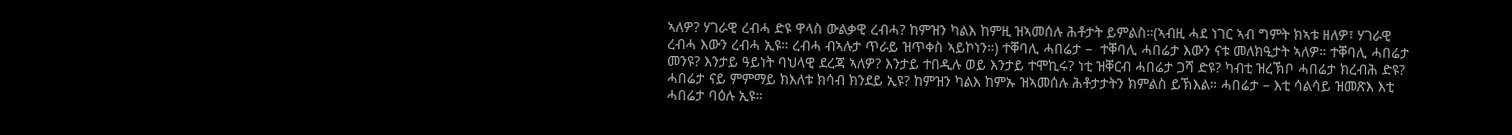ኣለዎ? ሃገራዊ ረብሓ ድዩ ዋላስ ውልቃዊ ረብሓ? ከምዝን ካልእ ከምዚ ዝኣመሰሉ ሕቶታት ይምልስ።(ኣብዚ ሓደ ነገር ኣብ ግምት ክኣቱ ዘለዎ፣ ሃገራዊ ረብሓ እውን ረብሓ ኢዩ። ረብሓ ብኣሉታ ጥራይ ዝጥቀስ ኣይኮነን።) ተቐባሊ ሓበሬታ –  ተቐባሊ ሓበሬታ እውን ናቱ መለክዒታት ኣለዎ። ተቐባሊ ሓበሬታ መንዩ? እንታይ ዓይነት ባህላዊ ደረጃ ኣለዎ? እንታይ ተበዲሉ ወይ እንታይ ተሞኪሩ? ነቲ ዝቐርብ ሓበሬታ ጋሻ ድዩ? ካብቲ ዝረኽቦ ሓበሬታ ክረብሕ ድዩ? ሓበሬታ ናይ ምምማይ ክእለቱ ክሳብ ክንደይ ኢዩ? ከምዝን ካልእ ከምኡ ዝኣመሰሉ ሕቶታታትን ክምልስ ይኽእል። ሓበሬታ – እቲ ሳልሳይ ዝመጽእ እቲ ሓበሬታ ባዕሉ ኢዩ።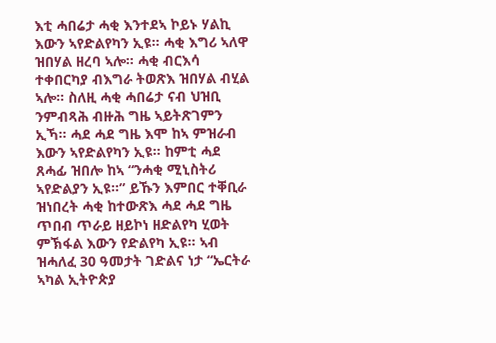እቲ ሓበሬታ ሓቂ እንተደኣ ኮይኑ ሃልኪ እውን ኣየድልየካን ኢዩ። ሓቂ እግሪ ኣለዋ ዝበሃል ዘረባ ኣሎ። ሓቂ ብርእሳ ተቀበርካያ ብእግራ ትወጽእ ዝበሃል ብሂል ኣሎ። ስለዚ ሓቂ ሓበሬታ ናብ ህዝቢ ንምብጻሕ ብዙሕ ግዜ ኣይትጽገምን ኢኻ። ሓደ ሓደ ግዜ እሞ ከኣ ምዝራብ እውን ኣየድልየካን ኢዩ። ከምቲ ሓደ ጸሓፊ ዝበሎ ከኣ “ንሓቂ ሚኒስትሪ ኣየድልያን ኢዩ።” ይኹን እምበር ተቐቢራ ዝነበረት ሓቂ ከተውጽእ ሓደ ሓደ ግዜ ጥበብ ጥራይ ዘይኮነ ዘድልየካ ሂወት ምኽፋል እውን የድልየካ ኢዩ። ኣብ ዝሓለፈ 30 ዓመታት ገድልና ነታ “ኤርትራ ኣካል ኢትዮጵያ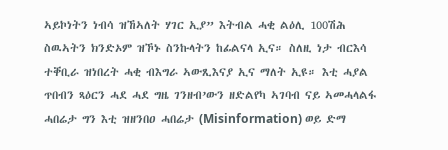ኣይኮነትን ነብሳ ዝኸኣለት ሃገር ኢያ” እትብል ሓቂ ልዕሊ 100ሽሕ ስዉኣትን ክንድኦም ዝኾኑ ስንኩላትን ከፊልናላ ኢና። ስለዚ ነታ ብርእሳ ተቐቢራ ዝነበረት ሓቂ ብእግራ ኣውጺእናያ ኢና ማለት ኢዩ። እቲ ሓያል ጥበብን ጻዕርን ሓደ ሓደ ግዜ ገንዘብ’ውን ዘድልየካ ኣገባብ ናይ ኣመሓላልፋ ሓበሬታ ግን እቲ ዝዘንበዐ ሓበሬታ (Misinformation) ወይ ድማ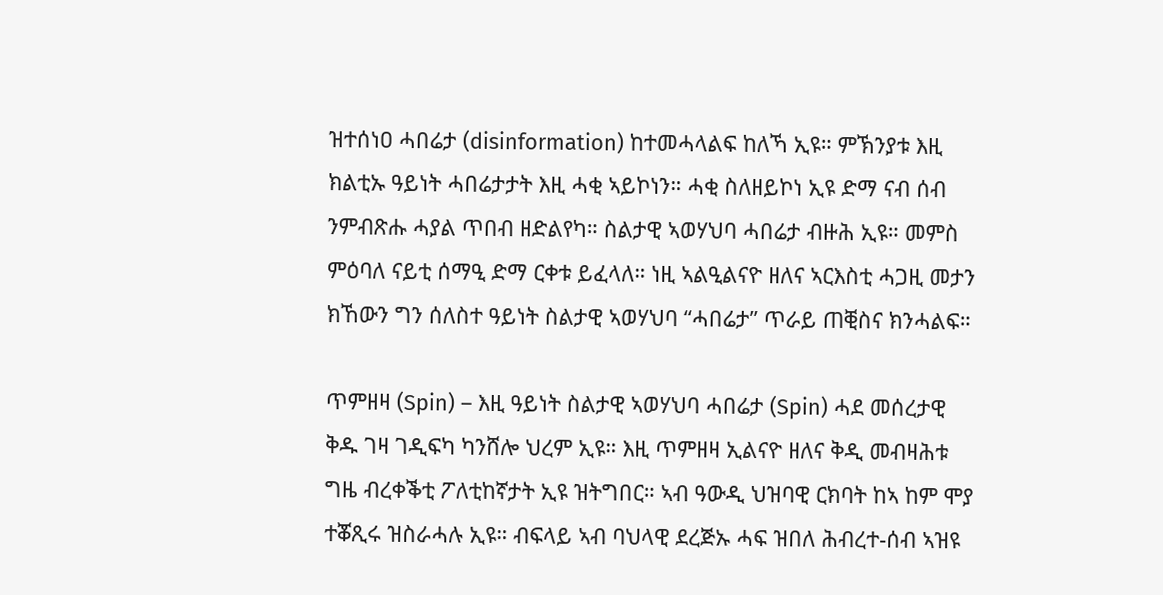ዝተሰነዐ ሓበሬታ (disinformation) ከተመሓላልፍ ከለኻ ኢዩ። ምኽንያቱ እዚ ክልቲኡ ዓይነት ሓበሬታታት እዚ ሓቂ ኣይኮነን። ሓቂ ስለዘይኮነ ኢዩ ድማ ናብ ሰብ ንምብጽሑ ሓያል ጥበብ ዘድልየካ። ስልታዊ ኣወሃህባ ሓበሬታ ብዙሕ ኢዩ። መምስ ምዕባለ ናይቲ ሰማዒ ድማ ርቀቱ ይፈላለ። ነዚ ኣልዒልናዮ ዘለና ኣርእስቲ ሓጋዚ መታን ክኸውን ግን ሰለስተ ዓይነት ስልታዊ ኣወሃህባ “ሓበሬታ” ጥራይ ጠቒስና ክንሓልፍ።

ጥምዘዛ (Spin) – እዚ ዓይነት ስልታዊ ኣወሃህባ ሓበሬታ (Spin) ሓደ መሰረታዊ ቅዱ ገዛ ገዲፍካ ካንሸሎ ህረም ኢዩ። እዚ ጥምዘዛ ኢልናዮ ዘለና ቅዲ መብዛሕቱ ግዜ ብረቀቕቲ ፖለቲከኛታት ኢዩ ዝትግበር። ኣብ ዓውዲ ህዝባዊ ርክባት ከኣ ከም ሞያ ተቖጺሩ ዝስራሓሉ ኢዩ። ብፍላይ ኣብ ባህላዊ ደረጅኡ ሓፍ ዝበለ ሕብረተ-ሰብ ኣዝዩ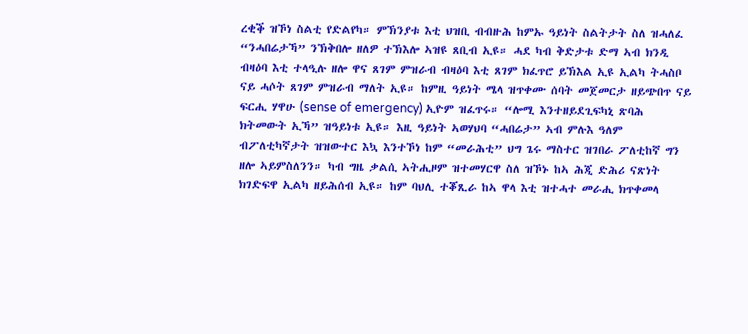ረቂቕ ዝኾነ ስልቲ የድልየካ። ምኽንያቱ እቲ ህዝቢ ብብዙሕ ከምኡ ዓይነት ስልትታት ስለ ዝሓለፈ “ንሓበሬታኻ” ንኽቅበሎ ዘለዎ ተኽእሎ ኣዝዩ ጸቢብ ኢዩ። ሓደ ካብ ቅድታቱ ድማ ኣብ ክንዲ ብዛዕባ እቲ ተላዒሉ ዘሎ ዋና ጸገም ምዝራብ ብዛዕባ እቲ ጸገም ክፈጥሮ ይኽእል ኢዩ ኢልካ ትሓስቦ ናይ ሓሶት ጸገም ምዝራብ ማለት ኢዩ። ከምዚ ዓይነት ሜላ ዝጥቀሙ ሰባት መጀመርታ ዘይጭበጥ ናይ ፍርሒ ሃዋሁ (sense of emergency) ኢዮም ዝፈጥሩ። “ሎሚ እንተዘይደጊፍካኒ ጽባሕ ክትመውት ኢኻ” ዝዓይነቱ ኢዩ። እዚ ዓይነት ኣወሃህባ “ሓበሬታ” ኣብ ምሉእ ዓለም ብፖለቲካኛታት ዝዝውተር እኳ እንተኾነ ከም “መራሕቲ” ህግ ጌሩ ማስተር ዝገበራ ፖለቲከኛ ግን ዘሎ ኣይምስለንን። ካብ ግዜ ቃልሲ ኣትሒዞም ዝተመሃርዋ ስለ ዝኾኑ ከኣ ሕጂ ድሕሪ ናጽነት ክገድፍዋ ኢልካ ዘይሕሰብ ኢዩ። ከም ባህሊ ተቖጺራ ከኣ ዋላ እቲ ዝተሓተ መራሒ ክጥቀመላ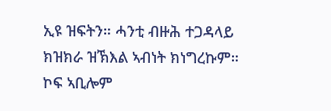ኢዩ ዝፍትን። ሓንቲ ብዙሕ ተጋዳላይ ክዝክራ ዝኽእል ኣብነት ክነግረኩም። ኮፍ ኣቢሎም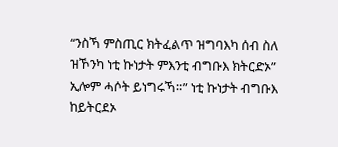“ንስኻ ምስጢር ክትፈልጥ ዝግባእካ ሰብ ስለ ዝኾንካ ነቲ ኩነታት ምእንቲ ብግቡእ ክትርድኦ” ኢሎም ሓሶት ይነግሩኻ።” ነቲ ኩነታት ብግቡእ ከይትርደኦ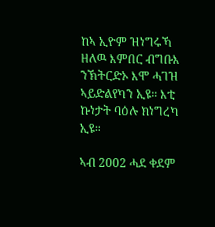ከኣ ኢዮም ዝነግሩኻ ዘለዉ እምበር ብግቡእ ንኽትርድኦ እሞ ሓገዝ ኣይድልየካን ኢዩ። እቲ ኩነታት ባዕሉ ክነግረካ ኢዩ።

ኣብ 2002 ሓደ ቀደም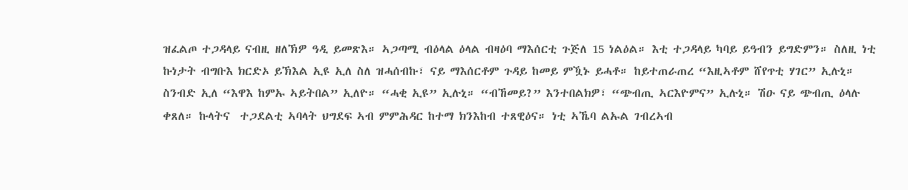ዝፈልጦ ተጋዳላይ ናብዚ ዘለኽዎ ዓዲ ይመጽእ። ኣጋጣሚ ብዕላል ዕላል ብዛዕባ ማእሰርቲ ጉጅለ 15 ነልዕል። እቲ ተጋዳላይ ካባይ ይዓብን ይግድምን። ስለዚ ነቲ ኩነታት ብግቡእ ክርድኦ ይኽእል ኢዩ ኢለ ስለ ዝሓሰብኩ፣ ናይ ማእሰርቶም ጉዳይ ከመይ ምዃኑ ይሓቶ። ከይተጠራጠረ “እዚኣቶም ሸየጥቲ ሃገር” ኢሉኒ። ስንብድ ኢለ “እዋእ ከምኡ ኣይትበል” ኢለዮ። “ሓቂ ኢዩ” ኢሉኒ። “ብኸመይ?” እንተበልክዎ፣ “ጭብጢ ኣርእዮምና” ኢሉኒ። ሽዑ ናይ ጭብጢ ዕላሉ ቀጸለ። ኩላትና  ተጋደልቲ ኣባላት ህግደፍ ኣብ ምምሕዳር ከተማ ክንእከብ ተጸዊዕና። ነቲ ኣኼባ ልኡል ገብረኣብ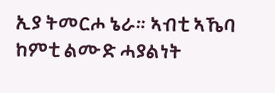ኢያ ትመርሖ ኔራ። ኣብቲ ኣኼባ ከምቲ ልሙድ ሓያልነት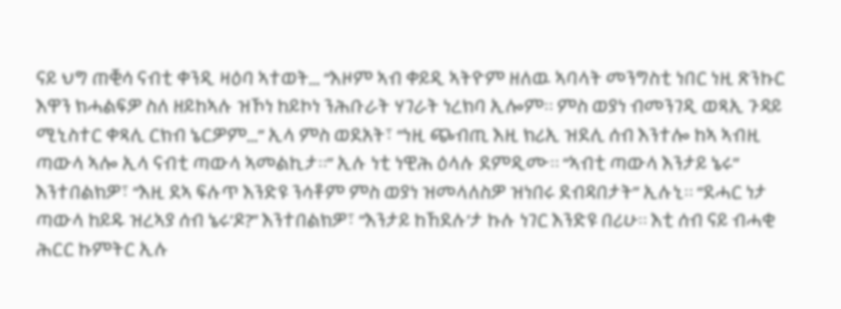ናይ ህግ ጠቒሳ ናብቲ ቀንዲ ዛዕባ ኣተወት… “እዞም ኣብ ቀይዲ ኣትዮም ዘለዉ ኣባላት መንግስቲ ነበር ነዚ ጽንኩር እዋን ክሓልፍዎ ስለ ዘይከኣሉ ዝኾነ ከይኮነ ንሕቡራት ሃገራት ነረክባ ኢሎም። ምስ ወያነ ብመንገዲ ወጻኢ ጉዳይ ሚኒስተር ቀጻሊ ርክብ ኔርዎም…” ኢላ ምስ ወደአት፣ “ነዚ ጭብጢ እዚ ክሪኢ ዝደሊ ሰብ እንተሎ ከኣ ኣብዚ ጣውላ ኣሎ ኢላ ናብቲ ጣውላ ኣመልኪታ።” ኢሉ ነቲ ነዊሕ ዕላሉ ደምዲሙ። “ኣብቲ ጣውላ እንታይ ኔሩ” እንተበልክዎ፣ “እዚ ደኣ ፍሉጥ እንድዩ ንሳቶም ምስ ወያነ ዝመላለስዎ ዝነበሩ ደብዳበታት” ኢሉኒ። “ደሓር ነታ ጣውላ ከይዱ ዝረኣያ ሰብ ኔሩ’ዶ?” እንተበልክዎ፣ “እንታይ ከኸደሉ’ታ ኩሉ ነገር እንድዩ በሪሁ። እቲ ሰብ ናይ ብሓቂ ሕርር ኩምትር ኢሉ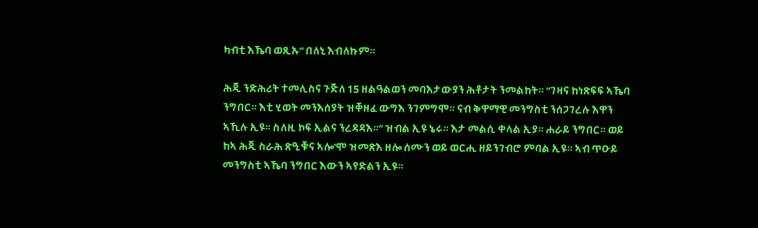ካብቲ እኼባ ወጺኡ” በለኒ እብለኩም።

ሕጂ ንድሕሪት ተመሊስና ጉጅለ 15 ዘልዓልወን መባእታውያን ሕቶታት ንመልከት። “ገዛና ከነጽፍፍ ኣኼባ ንግበር። እቲ ሂወት መንእሰያት ዝቐዘፈ ውግእ ንገምግሞ። ናብ ቅዋማዊ መንግስቲ ንሰጋገረሉ እዋን ኣኺሉ ኢዩ። ስለዚ ኮፍ ኢልና ንረዳዳእ።” ዝብል ኢዩ ኔሩ። እታ መልሲ ቀላል ኢያ። ሐራይ ንግበር። ወይ ከኣ ሕጂ ስራሕ ጽዒቑና ኣሎ’ሞ ዝመጽእ ዘሎ ሰሙን ወይ ወርሒ ዘይንገብሮ ምባል ኢዩ። ኣብ ጥዑይ መንግስቲ ኣኼባ ንግበር እውን ኣየድልን ኢዩ።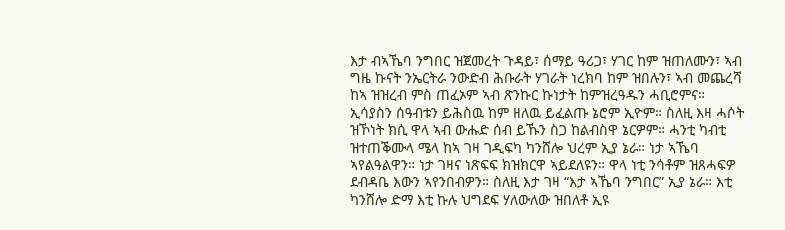እታ ብኣኼባ ንግበር ዝጀመረት ጉዳይ፣ ሰማይ ዓሪጋ፣ ሃገር ከም ዝጠለሙን፣ ኣብ ግዜ ኩናት ንኤርትራ ንውድብ ሕቡራት ሃገራት ነረክባ ከም ዝበሉን፣ ኣብ መጨረሻ ከኣ ዝዝረብ ምስ ጠፈኦም ኣብ ጽንኩር ኩነታት ከምዝረዓዱን ሓቢሮምና። ኢሳያስን ሰዓብቱን ይሕስዉ ከም ዘለዉ ይፈልጡ ኔሮም ኢዮም። ስለዚ እዛ ሓሶት ዝኾነት ክሲ ዋላ ኣብ ውሑድ ሰብ ይኹን ስጋ ከልብስዋ ኔርዎም። ሓንቲ ካብቲ ዝተጠቕሙላ ሜላ ከኣ ገዛ ገዲፍካ ካንሸሎ ህረም ኢያ ኔራ። ነታ ኣኼባ ኣየልዓልዋን። ነታ ገዛና ነጽፍፍ ክዝክርዋ ኣይደለዩን። ዋላ ነቲ ንሳቶም ዝጸሓፍዎ ደብዳቤ እውን ኣየንበብዎን። ስለዚ እታ ገዛ “እታ ኣኼባ ንግበር” ኢያ ኔራ። እቲ ካንሸሎ ድማ እቲ ኩሉ ህግደፍ ሃለውለው ዝበለቶ ኢዩ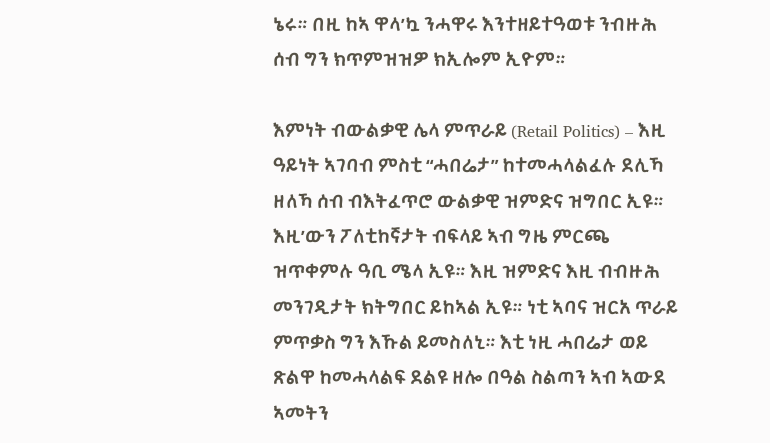ኔሩ። በዚ ከኣ ዋላ’ኳ ንሓዋሩ እንተዘይተዓወቱ ንብዙሕ ሰብ ግን ክጥምዝዝዎ ክኢሎም ኢዮም።

እምነት ብውልቃዊ ሌላ ምጥራይ (Retail Politics) – እዚ ዓይነት ኣገባብ ምስቲ “ሓበሬታ” ከተመሓላልፈሉ ደሊኻ ዘለኻ ሰብ ብእትፈጥሮ ውልቃዊ ዝምድና ዝግበር ኢዩ። እዚ’ውን ፖለቲከኛታት ብፍላይ ኣብ ግዜ ምርጫ ዝጥቀምሉ ዓቢ ሜላ ኢዩ። እዚ ዝምድና እዚ ብብዙሕ መንገዲታት ክትግበር ይከኣል ኢዩ። ነቲ ኣባና ዝርአ ጥራይ ምጥቃስ ግን እኹል ይመስለኒ። እቲ ነዚ ሓበሬታ ወይ ጽልዋ ከመሓላልፍ ደልዩ ዘሎ በዓል ስልጣን ኣብ ኣውደ ኣመትን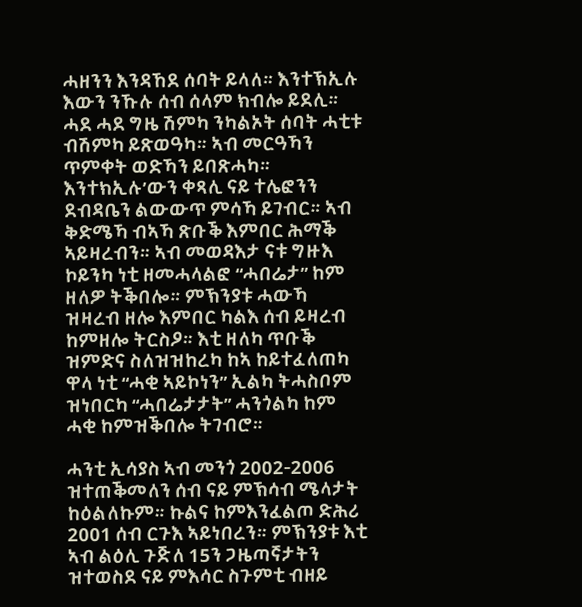ሓዘንን እንዳኸደ ሰባት ይላለ። እንተኽኢሉ እውን ንኹሉ ሰብ ሰላም ክብሎ ይደሊ። ሓደ ሓደ ግዜ ሽምካ ንካልኦት ሰባት ሓቲቱ ብሽምካ ይጽወዓካ። ኣብ መርዓኻን ጥምቀት ወድኻን ይበጽሓካ። እንተክኢሉ’ውን ቀጻሊ ናይ ተሌፎንን ደብዳቤን ልውውጥ ምሳኻ ይገብር። ኣብ ቅድሜኻ ብኣኻ ጽቡቕ እምበር ሕማቕ ኣይዛረብን። ኣብ መወዳእታ ናቱ ግዙእ ኮይንካ ነቲ ዘመሓላልፎ “ሓበሬታ” ከም ዘለዎ ትቕበሎ። ምኽንያቱ ሓውኻ ዝዛረብ ዘሎ እምበር ካልእ ሰብ ይዛረብ ከምዘሎ ትርስዖ። እቲ ዘለካ ጥቡቕ ዝምድና ስለዝዝከረካ ከኣ ከይተፈለጠካ ዋላ ነቲ “ሓቂ ኣይኮነን” ኢልካ ትሓስቦም ዝነበርካ “ሓበሬታታት” ሓንጎልካ ከም ሓቂ ከምዝቕበሎ ትገብሮ።

ሓንቲ ኢሳያስ ኣብ መንጎ 2002-2006 ዝተጠቕመለን ሰብ ናይ ምኽሳብ ሜላታት ከዕልለኩም። ኩልና ከምእንፈልጦ ድሕሪ 2001 ሰብ ርጉእ ኣይነበረን። ምኽንያቱ እቲ ኣብ ልዕሊ ጉጅለ 15ን ጋዜጣኛታትን ዝተወስደ ናይ ምእሳር ስጉምቲ ብዘይ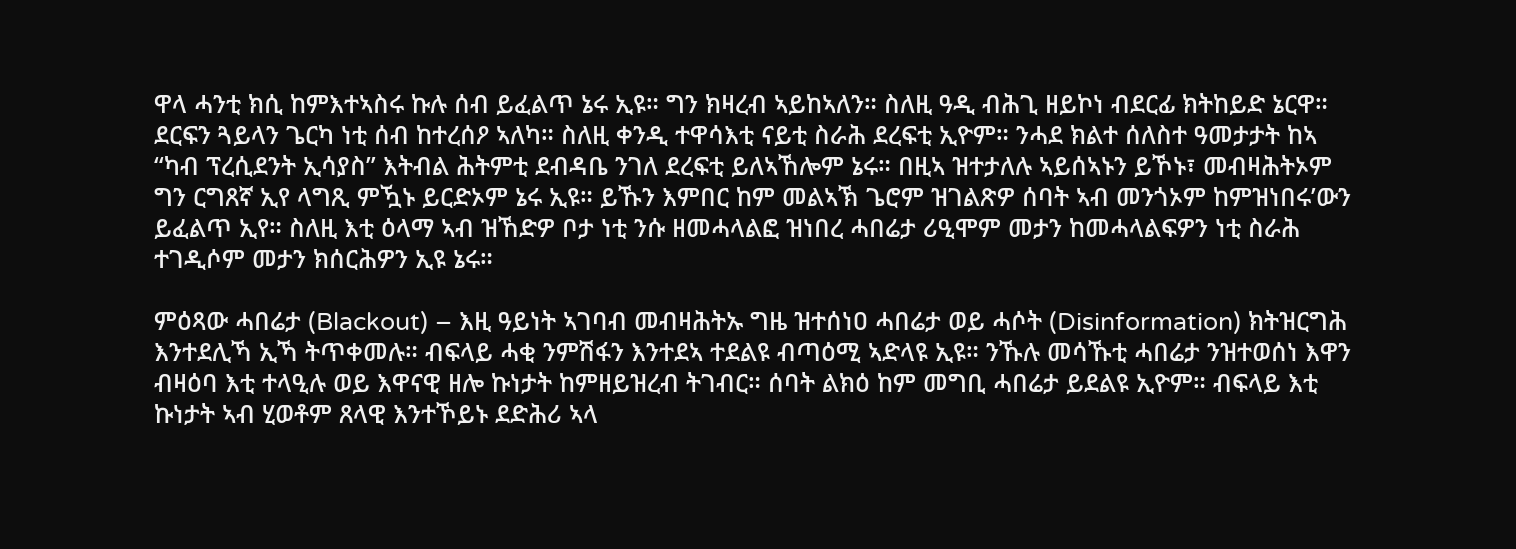ዋላ ሓንቲ ክሲ ከምእተኣስሩ ኩሉ ሰብ ይፈልጥ ኔሩ ኢዩ። ግን ክዛረብ ኣይከኣለን። ስለዚ ዓዲ ብሕጊ ዘይኮነ ብደርፊ ክትከይድ ኔርዋ። ደርፍን ጓይላን ጌርካ ነቲ ሰብ ከተረሰዖ ኣለካ። ስለዚ ቀንዲ ተዋሳእቲ ናይቲ ስራሕ ደረፍቲ ኢዮም። ንሓደ ክልተ ሰለስተ ዓመታታት ከኣ “ካብ ፕረሲደንት ኢሳያስ” እትብል ሕትምቲ ደብዳቤ ንገለ ደረፍቲ ይለኣኸሎም ኔሩ። በዚኣ ዝተታለሉ ኣይሰኣኑን ይኾኑ፣ መብዛሕትኦም ግን ርግጸኛ ኢየ ላግጺ ምዃኑ ይርድኦም ኔሩ ኢዩ። ይኹን እምበር ከም መልኣኽ ጌሮም ዝገልጽዎ ሰባት ኣብ መንጎኦም ከምዝነበሩ’ውን ይፈልጥ ኢየ። ስለዚ እቲ ዕላማ ኣብ ዝኸድዎ ቦታ ነቲ ንሱ ዘመሓላልፎ ዝነበረ ሓበሬታ ሪዒሞም መታን ከመሓላልፍዎን ነቲ ስራሕ ተገዲሶም መታን ክሰርሕዎን ኢዩ ኔሩ።

ምዕጻው ሓበሬታ (Blackout) – እዚ ዓይነት ኣገባብ መብዛሕትኡ ግዜ ዝተሰነዐ ሓበሬታ ወይ ሓሶት (Disinformation) ክትዝርግሕ እንተደሊኻ ኢኻ ትጥቀመሉ። ብፍላይ ሓቂ ንምሽፋን እንተደኣ ተደልዩ ብጣዕሚ ኣድላዩ ኢዩ። ንኹሉ መሳኹቲ ሓበሬታ ንዝተወሰነ እዋን ብዛዕባ እቲ ተላዒሉ ወይ እዋናዊ ዘሎ ኩነታት ከምዘይዝረብ ትገብር። ሰባት ልክዕ ከም መግቢ ሓበሬታ ይደልዩ ኢዮም። ብፍላይ እቲ ኩነታት ኣብ ሂወቶም ጸላዊ እንተኾይኑ ደድሕሪ ኣላ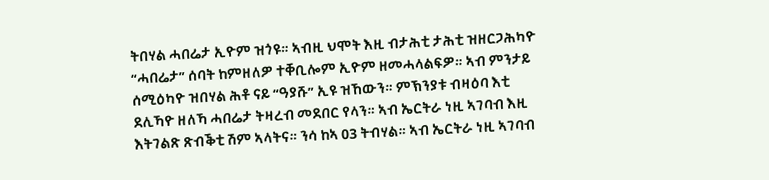ትበሃል ሓበሬታ ኢዮም ዝጎዩ። ኣብዚ ህሞት እዚ ብታሕቲ ታሕቲ ዝዘርጋሕካዮ “ሓበሬታ” ሰባት ከምዘለዎ ተቐቢሎም ኢዮም ዘመሓላልፍዎ። ኣብ ምንታይ ሰሚዕካዮ ዝበሃል ሕቶ ናይ “ዓያሹ” ኢዩ ዝኸውን። ምኽንያቱ ብዛዕባ እቲ ደሊኻዮ ዘለኻ ሓበሬታ ትዛረብ መደበር የላን። ኣብ ኤርትራ ነዚ ኣገባብ እዚ እትገልጽ ጽብቕቲ ሽም ኣላትና። ንሳ ከኣ 03 ትብሃል። ኣብ ኤርትራ ነዚ ኣገባብ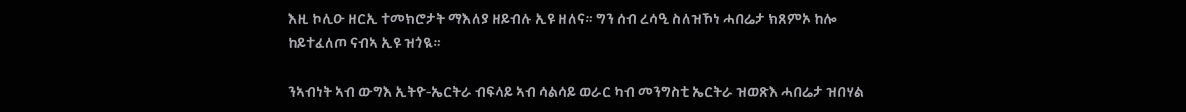እዚ ኮሊዑ ዘርኢ ተመክሮታት ማእለያ ዘይብሉ ኢዩ ዘለና። ግን ሰብ ረሳዒ ስለዝኾነ ሓበሬታ ክጸምኦ ከሎ ከይተፈለጦ ናብኣ ኢዩ ዝጎዪ።

ንኣብነት ኣብ ውግእ ኢትዮ-ኤርትራ ብፍላይ ኣብ ሳልሳይ ወራር ካብ መንግስቲ ኤርትራ ዝወጽእ ሓበሬታ ዝበሃል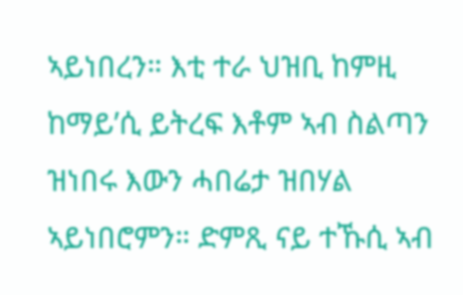ኣይነበረን። እቲ ተራ ህዝቢ ከምዚ ከማይ’ሲ ይትረፍ እቶም ኣብ ስልጣን ዝነበሩ እውን ሓበሬታ ዝበሃል ኣይነበሮምን። ድምጺ ናይ ተኹሲ ኣብ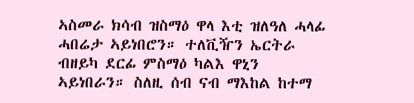ኣስመራ ክሳብ ዝስማዕ ዋላ እቲ ዝለዓለ ሓላፊ ሓበሬታ ኣይነበሮን። ተለቪዥን ኤርትራ ብዘይካ ደርፊ ምስማዕ ካልእ ዋኒን ኣይነበራን። ስለዚ ሰብ ናብ ማእከል ከተማ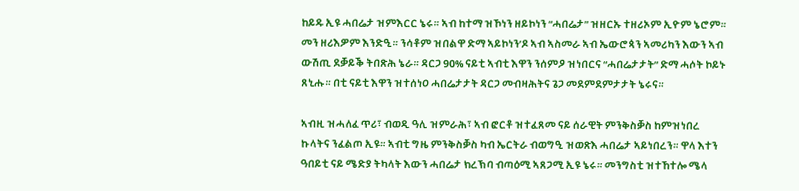ከይዱ ኢዩ ሓበሬታ ዝምእርር ኔሩ። ኣብ ከተማ ዝኾነን ዘይኮነን “ሓበሬታ” ዝዘርኡ ተዘሪኦም ኢዮም ኔሮም። መን ዘሪእዎም እንድዒ። ንሳቶም ዝበልዋ ድማ ኣይኮነን’ዶ ኣብ ኣስመራ ኣብ ኤውሮጳን ኣመሪካን እውን ኣብ ውሽጢ ደቓይቕ ትበጽሕ ኔራ። ዳርጋ 90% ናይቲ ኣብቲ እዋን ንሰምዖ ዝነበርና “ሓበሬታታት” ድማ ሓሶት ኮይኑ ጸኒሑ። በቲ ናይቲ እዋን ዝተሰነዐ ሓበሬታታት ዳርጋ መብዛሕትና ጌጋ መደምደምታታት ኔሩና።

ኣብዚ ዝሓለፈ ጥሪ፣ ብወዲ ዓሊ ዝምራሕ፣ ኣብ ፎርቶ ዝተፈጸመ ናይ ሰራዊት ምንቅስቓስ ከምዝነበረ ኩላትና ንፈልጦ ኢዩ። ኣብቲ ግዜ ምንቅስቓስ ካብ ኤርትራ ብወግዒ ዝወጽእ ሓበሬታ ኣይነበረን። ዋላ እተን ዓበይቲ ናይ ሜድያ ትካላት እውን ሓበሬታ ክረኽባ ብጣዕሚ ኣጸጋሚ ኢዩ ኔሩ። መንግስቲ ዝተኸተሎ ሜላ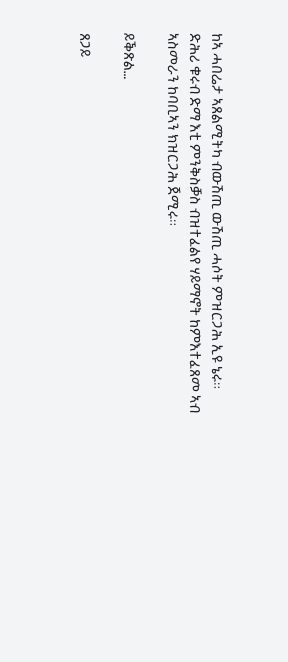ከኣ ሓበሬታ ኣጸልሚትካ ብውሽጢ ውሽጢ ሓሶት ምዝርጋሕ ኢዩ ኔሩ። ድሕሪ ቁሩብ ድማ እቲ ምንቅስቓስ ብዝተፈልየ ሃይማኖት ከምእተፈጸመ ኣብ ኣስመራን ከባቢኣን ክዝርጋሕ ጀሚሩ።

ይቕጽል…

ጸጋይ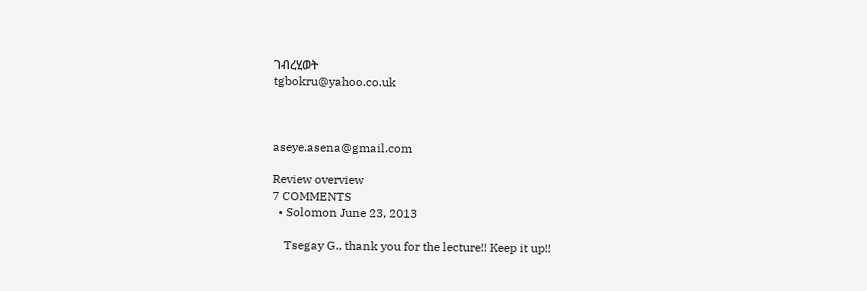ገብረሂወት
tgbokru@yahoo.co.uk



aseye.asena@gmail.com

Review overview
7 COMMENTS
  • Solomon June 23, 2013

    Tsegay G., thank you for the lecture!! Keep it up!!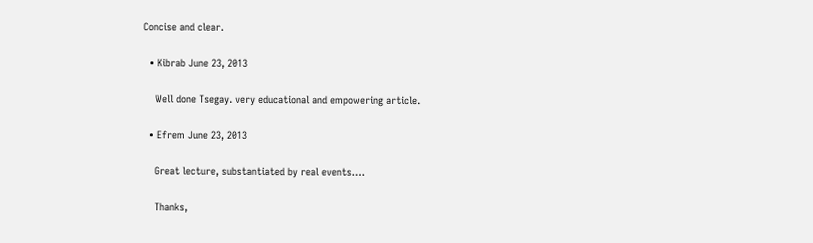Concise and clear.

  • Kibrab June 23, 2013

    Well done Tsegay. very educational and empowering article.

  • Efrem June 23, 2013

    Great lecture, substantiated by real events….

    Thanks,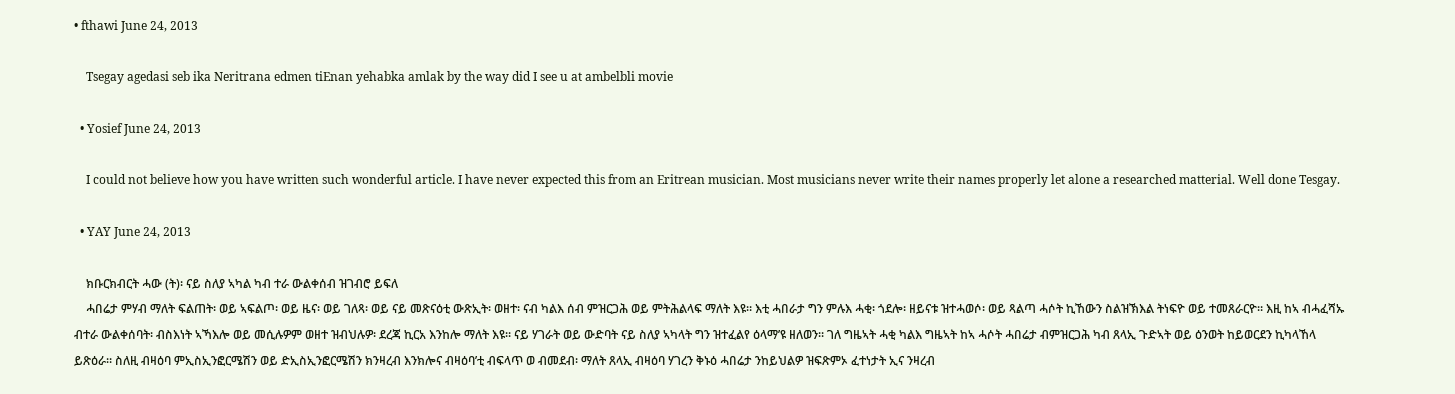• fthawi June 24, 2013

    Tsegay agedasi seb ika Neritrana edmen tiEnan yehabka amlak by the way did I see u at ambelbli movie

  • Yosief June 24, 2013

    I could not believe how you have written such wonderful article. I have never expected this from an Eritrean musician. Most musicians never write their names properly let alone a researched matterial. Well done Tesgay.

  • YAY June 24, 2013

    ክቡርክብርት ሓው (ት)፡ ናይ ስለያ ኣካል ካብ ተራ ውልቀሰብ ዝገብሮ ይፍለ
    ሓበሬታ ምሃብ ማለት ፍልጠት፡ ወይ ኣፍልጦ፡ ወይ ዜና፡ ወይ ገለጻ፡ ወይ ናይ መጽናዕቲ ውጽኢት፡ ወዘተ፡ ናብ ካልእ ሰብ ምዝርጋሕ ወይ ምትሕልላፍ ማለት እዩ። እቲ ሓበራታ ግን ምሉእ ሓቂ፡ ጎደሎ፡ ዘይናቱ ዝተሓወሶ፡ ወይ ጻልጣ ሓሶት ኪኸውን ስልዝኽእል ትነፍዮ ወይ ተመጸራርዮ። እዚ ከኣ ብሓፈሻኡ ብተራ ውልቀሰባት፡ ብስእነት ኣኻእሎ ወይ መሲሉዎም ወዘተ ዝብህሉዎ፡ ደረጃ ኪርአ እንከሎ ማለት እዩ። ናይ ሃገራት ወይ ውድባት ናይ ስለያ ኣካላት ግን ዝተፈልየ ዕላማ’ዩ ዘለወን። ገለ ግዜኣት ሓቂ ካልእ ግዜኣት ከኣ ሓሶት ሓበሬታ ብምዝርጋሕ ካብ ጸላኢ ጉድኣት ወይ ዕንወት ከይወርደን ኪካላኸላ ይጽዕራ። ስለዚ ብዛዕባ ምኢስኢንፎርሜሽን ወይ ድኢስኢንፎርሜሽን ክንዛረብ እንክሎና ብዛዕባ’ቲ ብፍላጥ ወ ብመደብ፡ ማለት ጸላኢ ብዛዕባ ሃገረን ቅኑዕ ሓበሬታ ንከይህልዎ ዝፍጽምኦ ፈተነታት ኢና ንዛረብ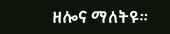ዘሎና ማለትዩ።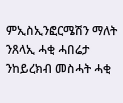ምኢስኢንፎርሜሽን ማለት ንጸላኢ ሓቂ ሓበሬታ ንከይረክብ መስሓት ሓቂ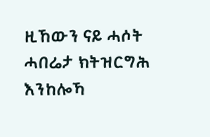ዚኸውን ናይ ሓሶት ሓበሬታ ክትዝርግሕ እንከሎኻ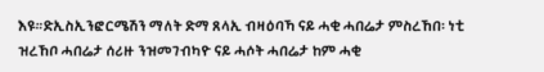እዩ።ድኢስኢንፎርሜሽን ማለት ድማ ጸላኢ ብዛዕባኻ ናይ ሓቂ ሓበሬታ ምስረኸበ፡ ነቲ ዝረኸቦ ሓበሬታ ሰሪዙ ንዝመገብካዮ ናይ ሓሶት ሓበሬታ ከም ሓቂ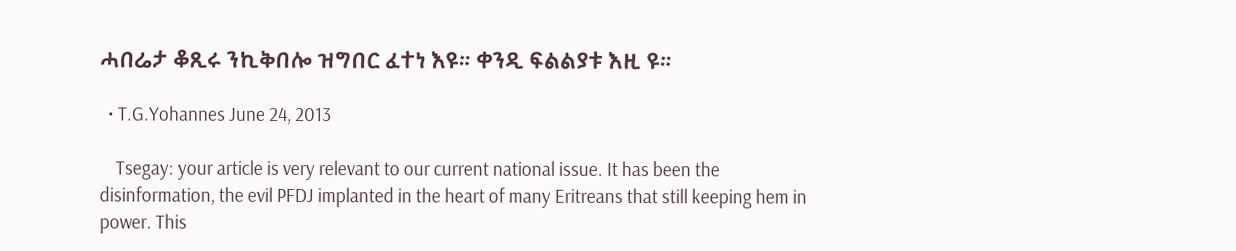ሓበሬታ ቆጺሩ ንኪቅበሎ ዝግበር ፈተነ እዩ። ቀንዲ ፍልልያቱ እዚ ዩ።

  • T.G.Yohannes June 24, 2013

    Tsegay: your article is very relevant to our current national issue. It has been the disinformation, the evil PFDJ implanted in the heart of many Eritreans that still keeping hem in power. This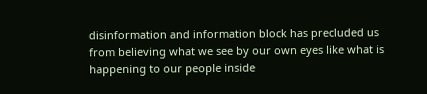disinformation and information block has precluded us from believing what we see by our own eyes like what is happening to our people inside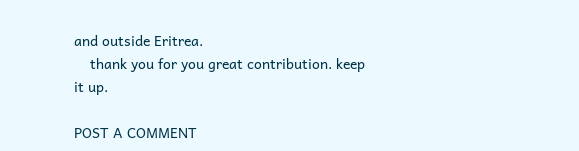and outside Eritrea.
    thank you for you great contribution. keep it up.

POST A COMMENT